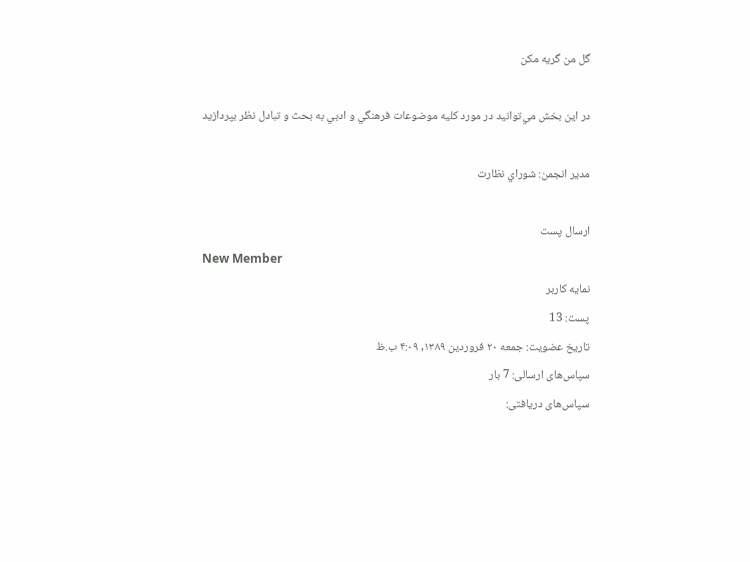گل من گریه مکن

در اين بخش مي‌توانيد در مورد کليه موضوعات فرهنگي و ادبي به بحث و تبادل نظر بپردازيد

مدیر انجمن: شوراي نظارت

ارسال پست
New Member
نمایه کاربر
پست: 13
تاریخ عضویت: جمعه ۲۰ فروردین ۱۳۸۹, ۴:۰۹ ب.ظ
سپاس‌های ارسالی: 7 بار
سپاس‌های دریافتی: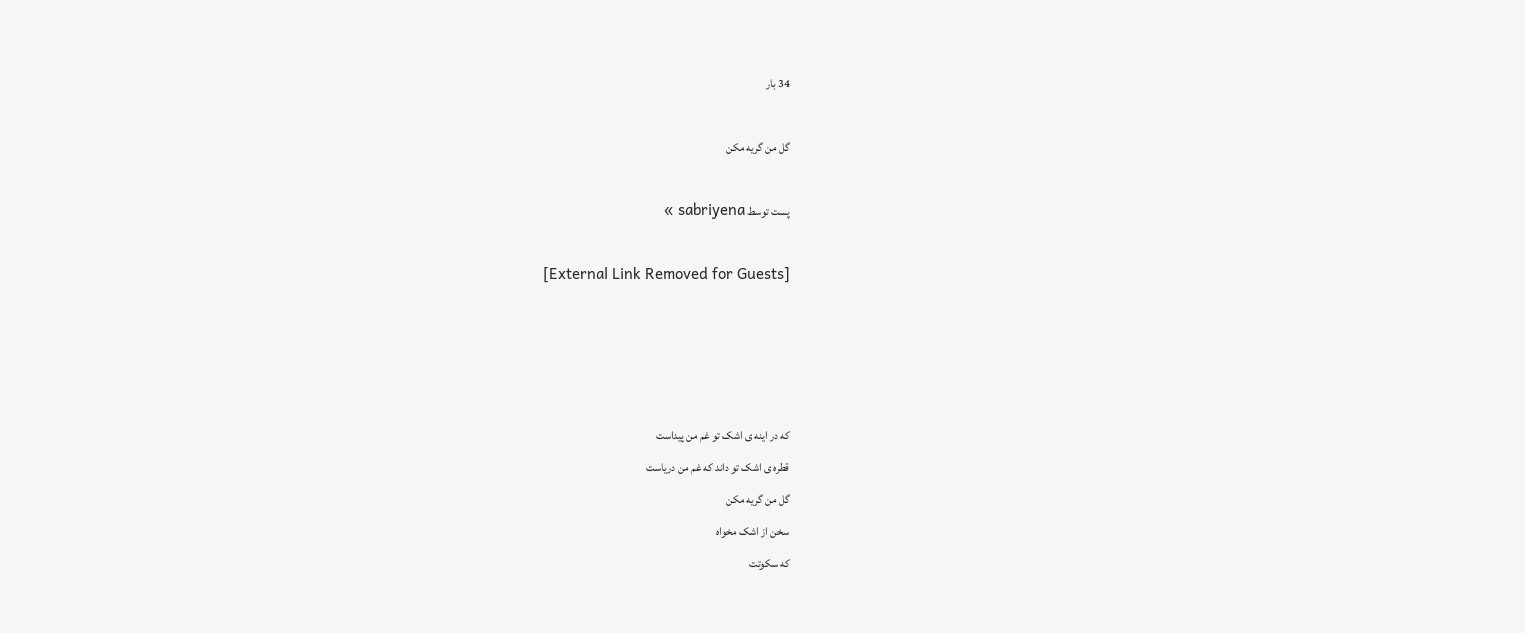34 بار

گل من گریه مکن

پست توسط sabriyena »

 [External Link Removed for Guests]




که در اینه ی اشک تو غم من پیداست
قطره ی اشک تو داند که غم من دریاست
گل من گریه مکن
سخن از اشک مخواه
که سکوتت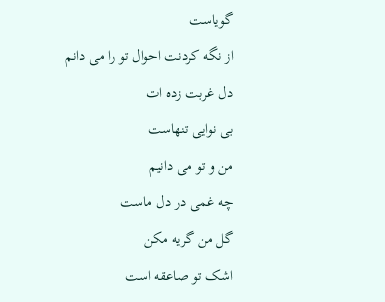گویاست
از نگه کردنت احوال تو را می دانم
دل غربت زده ات
بی نوایی تنهاست
من و تو می دانیم
چه غمی در دل ماست
گل من گریه مکن
اشک تو صاعقه است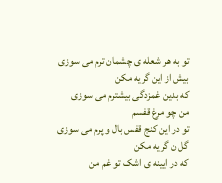تو به هر شعله ی چشمان ترم می سوزی
بیش از این گریه مکن
که بدین غمزدگی بیشترم می سوزی
من چو مرغ قفسم
تو در این کنج قفس بال و پرم می سوزی
گل ن گریه مکن
که در ایینه ی اشک تو غم من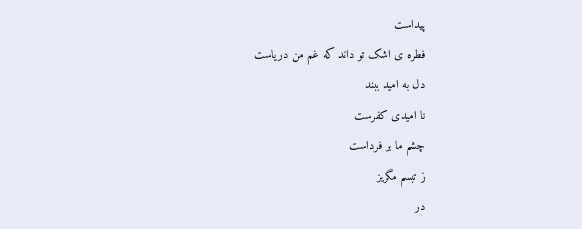پیداست
فطره ی اشک تو داند که غم من دریاست
دل به امید ببند
نا امیدی کفرست
چشم ما بر فرداست
ز تبسم مگریز
در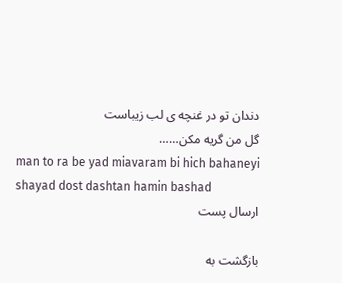دندان تو در غنچه ی لب زیباست
گل من گریه مکن……
man to ra be yad miavaram bi hich bahaneyi shayad dost dashtan hamin bashad
ارسال پست

بازگشت به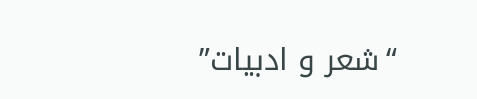“شعر و ادبيات”